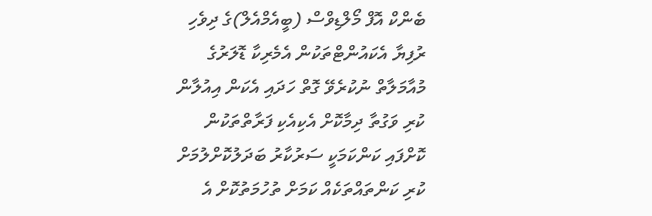ބެންކް އޮފް މޯލްޑިވްސް (ބީއެމްއެލް)ގެ ދިވެހި ރުފިޔާ އެކައުންޓްތަކުން އެމެރިކާ ޑޮލަރުގެ މުއާމަލާތް ނުކުރެވޭ ގޮތް ހަދައި އެކަން އިއުލާން ކުރި ވަގުތާ ދިމާކޮށް އެކިއެކި ފަރާތްތަކުން ކޮށްފައި ކަންކަމަކީ ސަރުކާރު ބަދަލުކޮށްލުމަށް ކުރި ކަންތައްތަކެއް ކަމަށް ތުހުމަތުކޮށް އެ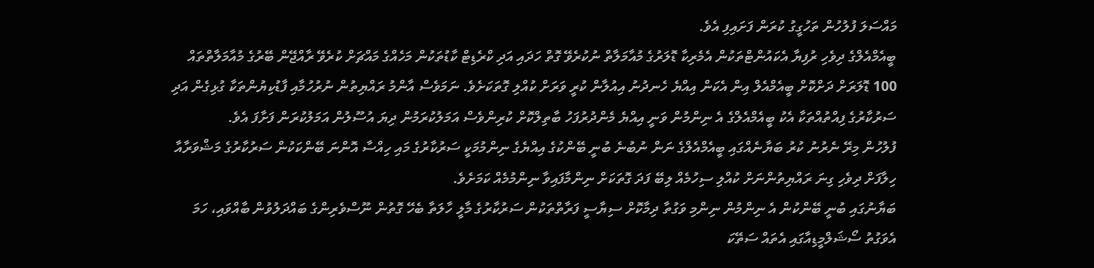މައްސަލަ ފުލުހުން ތަހުގީގު ކުރަން ފަށައިފި އެވެ.
ބީއެމްއެލްގެ ދިވެހި ރުފިޔާ އެކައުންޓްތަކުން އެމެރިކާ ޑޮލަރުގެ މުއާމަލާތް ނުކުރެވޭ ގޮތް ހަދައި އަދި ކްރެޑިޓް ކާޑުތަކުން މަހެއްގެ މައްޗަށް ކުރެވޭ ރާއްޖޭން ބޭރުގެ މުއާމަލާތްތައް 100 ޑޮލަރަށް ދަށްކޮށް ބީއެމްއެލް އިން އެކަން އިއްޔެ ހެނދުނު އިއުލާން ކުރީ ވަރަށް ކުއްލި ގޮތަކަށެވެ. ނަމަވެސް އާންމު ރައްޔިތުން ނުރުހުމާއި ފާޑުކިޔުންތަކާ ގުޅިގެން އަދި ސަރުކާރުގެ ފިއްތުއްތަކާ އެކު ބީއެމްއެލްގެ އެ ނިންމުން ވަނީ އިއްޔެ މެންދުރުފަހު ބާތިލްކޮށް ކުރިންވެސް އަމަލުކުރަމުން ދިޔަ އުސޫލުން އަމަލުކުރަން ފަށާފަ އެވެ.
ފުލުހުން މިރޭ ނެރުނު ކުރު ބަޔާނެއްގައި ބީއެމްއެލްގެ ނަން ނުބުނެ ބުނީ ބޭންކުގެ އިއްޔެގެ ނިންމުމަކީ ސަރުކާރުގެ މައި ހިއްސާ އޮންނަ ބޭންކަކުން ސަރުކާރުގެ މަޝްވަރާއާ ހިލާފަށް ދިވެހި ގިނަ ރައްޔިތުންނަށް ކުއްލި ސިހުމެއް ލިބޭ ފަދަ ގޮތަކަށް ނިންމާފައިވާ ނިންމުމެއް ކަމަށެވެ.
ބަޔާނުގައި ބުނީ ބޭންކުން އެ ނިންމުން ނިންމި ވަގުތާ ދިމާކޮށް ސިޔާސީ ފަރާތްތަކުން ސަރުކާރުގެ މާލީ ހާލަތާ ބެހޭ ގޮތުން ނޫސްވެރިންގެ ބައްދަލުވުން ބާއްވައި، ހަމަ އެވަގުތު ސޯޝަލްމީޑިއާގައި އެތައް ސަތޭކަ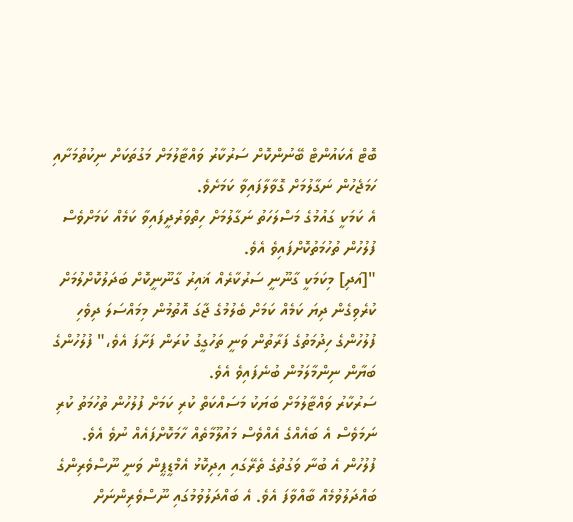ބޮޓް އެކައުންޓް ބޭނުންކޮށް ސަރުކާރު ވައްޓާލުމަށް މަގުތަކަށް ނިކުތުމަށާއި ހަމަޖެހުން ނަގާލުމަށް ގޮވާލާފައިވާ ކަމަށެވެ.
އެ ކަމަކީ ގައުމުގެ މަސްލަހަތު ނަގާލުމަށް ހިތްވަރުދީފައިވާ ކަމެއް ކަމަށްވެސް ފުލުހުން ތުހުމަތުކޮށްފައިވެ އެވެ.
"[އަދި] މިކަމަކީ ގާނޫނީ ސަރުކާރެއް ޣައިރު ގާނޫނީކޮށް ބަދަލުކޮށްލުމަށް ކުރެވިގެން ދިޔަ ކަމެއް ކަމަށް ބެލުމުގެ ޖާގަ އޮތުމުން މިމައްސަލަ ދިވެހި ފުލުހުންގެ ހިދުމަތުގެ ފަރާތުން ވަނީ ތަހުގީގު ކުރަން ފަށާފަ އެވެ،" ފުލުހުންގެ ބަޔާން ނިންމާލަމުން ބުނެފައިވެ އެވެ.
ސަރުކާރު ވައްޓާލުމަށް ބަޔަކު މަސައްކަތް ކުރި ކަމަށް ފުލުހުން ތުހުމަތު ކުރި ނަމަވެސް އެ ބައެއްގެ އެއްވެސް މައުލޫމާތެއް ހާމަކޮށްފައެއް ނުވެ އެވެ. ފުލުހުން އެ ބުނާ ވަގުތުގެ ތެރޭގައި އިދިކޮޅު އެމްޑީޕީން ވަނީ ނޫސްވެރިންގެ ބައްދަލުވުމެއް ބާއްވާފަ އެވެ. އެ ބައްދަލުވުމުގައި ނޫސްވެރިންނަށް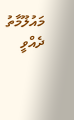މައުލޫމާތު ދެއްވީ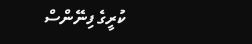ކުރީގެ ފިނޭންސް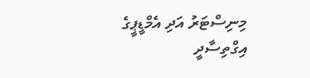މިނިސްޓަރު އަދި އެމްޑީޕީގެ އިގްތިސާދީ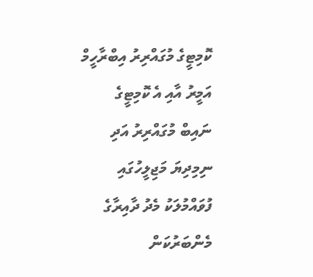ކޮމިޓީގެ މުގައްރިރު އިބްރާހީމް އަމީރު އާއި އެ ކޮމިޓީގެ ނައިބް މުގައްރިރު އަދި ނިމިދިޔަ މަޖިލީހުގައި ފުވައްމުލަކު މެދު ދާއިރާގެ މެންބަރުކަން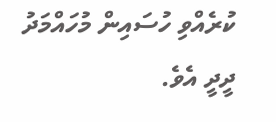ކުރެއްވި ހުސައިން މުހައްމަދު ދީދީ އެވެ.